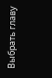Выбрать главу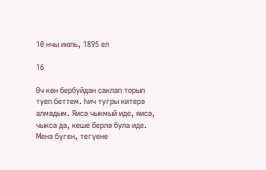10 нчы июль, 1895 ел

16

Өч көн бербуйдан саклап торып туеп беттем. Һич тугры китерә алмадым. Яисә чыкмый иде, яисә, чыкса да, кеше берлә була иде. Менә бүген, тегүене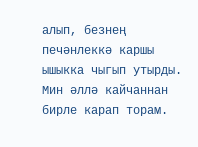алып, безнең печәнлеккә каршы ышыкка чыгып утырды. Мин әллә кайчаннан бирле карап торам.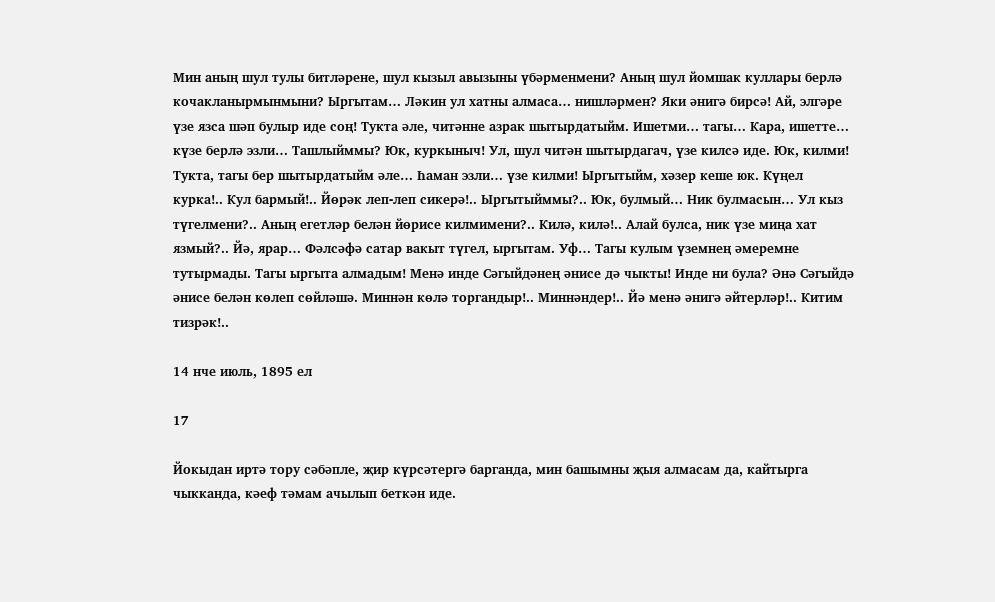Мин аның шул тулы битләрене, шул кызыл авызыны үбәрменмени? Аның шул йомшак куллары берлә кочакланырмынмыни? Ыргытам… Ләкин ул хатны алмаса… нишләрмен? Яки әнигә бирсә! Ай, элгәре үзе язса шәп булыр иде соң! Тукта әле, читәнне азрак шытырдатыйм. Ишетми… тагы… Кара, ишетте… күзе берлә эзли… Ташлыйммы? Юк, куркыныч! Ул, шул читән шытырдагач, үзе килсә иде. Юк, килми! Тукта, тагы бер шытырдатыйм әле… Һаман эзли… үзе килми! Ыргытыйм, хәзер кеше юк. Күңел курка!.. Кул бармый!.. Йөрәк леп-леп сикерә!.. Ыргытыйммы?.. Юк, булмый… Ник булмасын… Ул кыз түгелмени?.. Аның егетләр белән йөрисе килмимени?.. Килә, килә!.. Алай булса, ник үзе миңа хат язмый?.. Йә, ярар… Фәлсәфә сатар вакыт түгел, ыргытам. Уф… Тагы кулым үземнең әмеремне тутырмады. Тагы ыргыта алмадым! Менә инде Сәгыйдәнең әнисе дә чыкты! Инде ни була? Әнә Сәгыйдә әнисе белән көлеп сөйләшә. Миннән көлә торгандыр!.. Миннәндер!.. Йә менә әнигә әйтерләр!.. Китим тизрәк!..

14 нче июль, 1895 ел

17

Йокыдан иртә тору сәбәпле, җир күрсәтергә барганда, мин башымны җыя алмасам да, кайтырга чыкканда, кәеф тәмам ачылып беткән иде.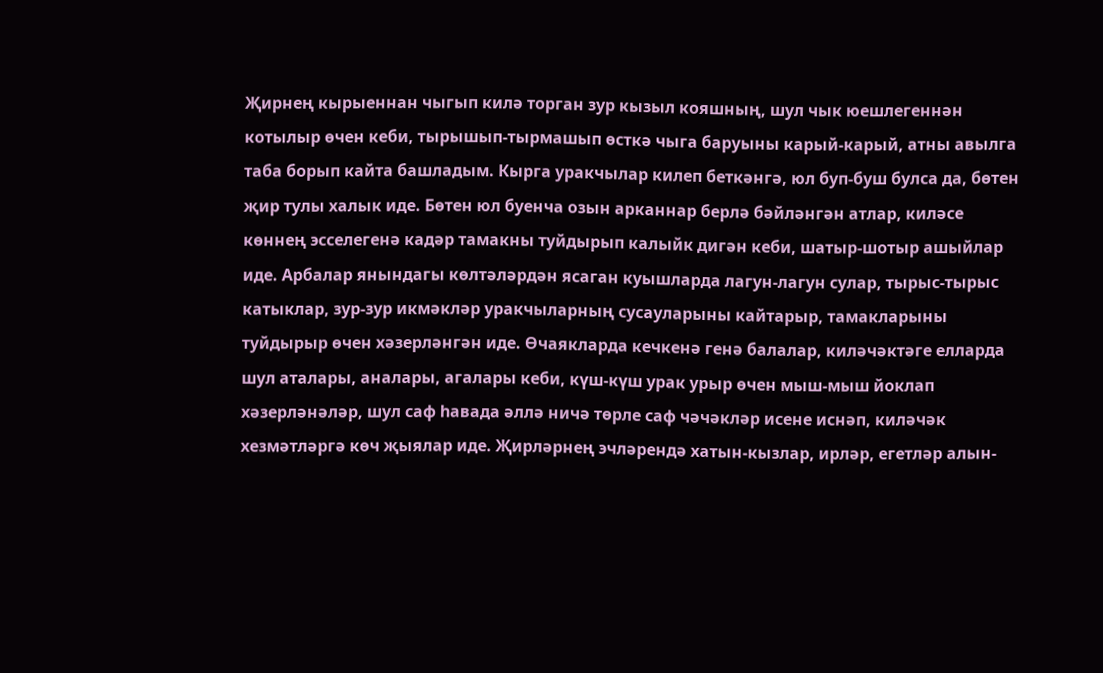Җирнең кырыеннан чыгып килә торган зур кызыл кояшның, шул чык юешлегеннән котылыр өчен кеби, тырышып-тырмашып өсткә чыга баруыны карый-карый, атны авылга таба борып кайта башладым. Кырга уракчылар килеп беткәнгә, юл буп-буш булса да, бөтен җир тулы халык иде. Бөтен юл буенча озын арканнар берлә бәйләнгән атлар, киләсе көннең эсселегенә кадәр тамакны туйдырып калыйк дигән кеби, шатыр-шотыр ашыйлар иде. Арбалар янындагы көлтәләрдән ясаган куышларда лагун-лагун сулар, тырыс-тырыс катыклар, зур-зур икмәкләр уракчыларның сусауларыны кайтарыр, тамакларыны туйдырыр өчен хәзерләнгән иде. Өчаякларда кечкенә генә балалар, киләчәктәге елларда шул аталары, аналары, агалары кеби, күш-күш урак урыр өчен мыш-мыш йоклап хәзерләнәләр, шул саф һавада әллә ничә төрле саф чәчәкләр исене иснәп, киләчәк хезмәтләргә көч җыялар иде. Җирләрнең эчләрендә хатын-кызлар, ирләр, егетләр алын-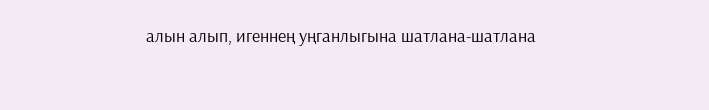алын алып, игеннең уңганлыгына шатлана-шатлана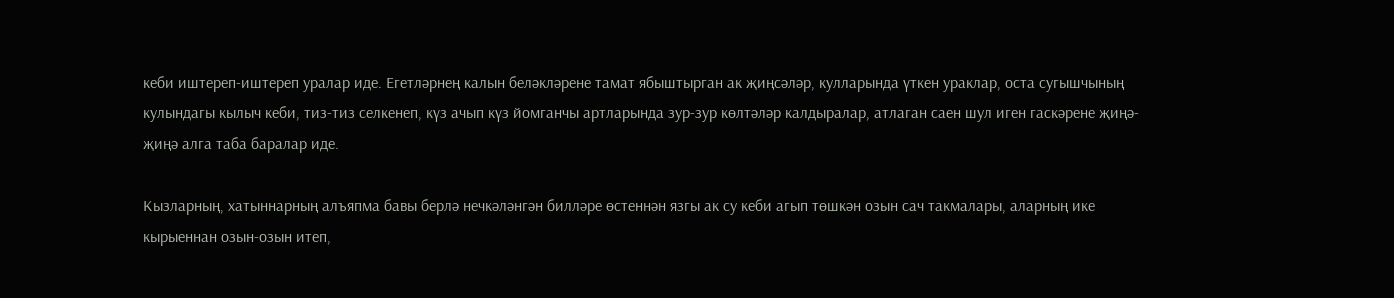кеби иштереп-иштереп уралар иде. Егетләрнең калын беләкләрене тамат ябыштырган ак җиңсәләр, кулларында үткен ураклар, оста сугышчының кулындагы кылыч кеби, тиз-тиз селкенеп, күз ачып күз йомганчы артларында зур-зур көлтәләр калдыралар, атлаган саен шул иген гаскәрене җиңә-җиңә алга таба баралар иде.

Кызларның, хатыннарның алъяпма бавы берлә нечкәләнгән билләре өстеннән язгы ак су кеби агып төшкән озын сач такмалары, аларның ике кырыеннан озын-озын итеп,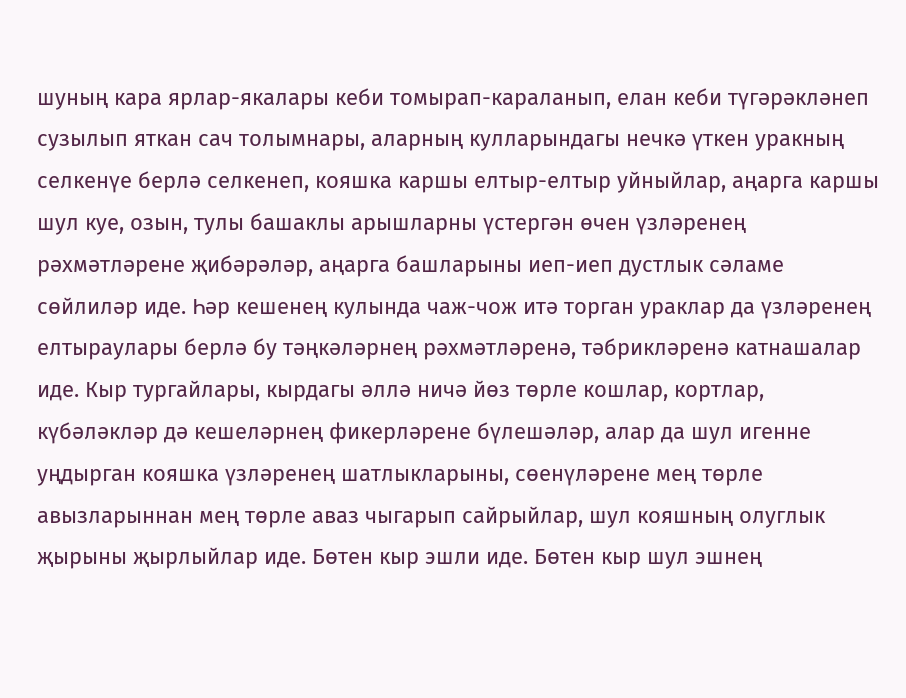шуның кара ярлар-якалары кеби томырап-караланып, елан кеби түгәрәкләнеп сузылып яткан сач толымнары, аларның кулларындагы нечкә үткен уракның селкенүе берлә селкенеп, кояшка каршы елтыр-елтыр уйныйлар, аңарга каршы шул куе, озын, тулы башаклы арышларны үстергән өчен үзләренең рәхмәтләрене җибәрәләр, аңарга башларыны иеп-иеп дустлык сәламе сөйлиләр иде. Һәр кешенең кулында чаж-чож итә торган ураклар да үзләренең елтыраулары берлә бу тәңкәләрнең рәхмәтләренә, тәбрикләренә катнашалар иде. Кыр тургайлары, кырдагы әллә ничә йөз төрле кошлар, кортлар, күбәләкләр дә кешеләрнең фикерләрене бүлешәләр, алар да шул игенне уңдырган кояшка үзләренең шатлыкларыны, сөенүләрене мең төрле авызларыннан мең төрле аваз чыгарып сайрыйлар, шул кояшның олуглык җырыны җырлыйлар иде. Бөтен кыр эшли иде. Бөтен кыр шул эшнең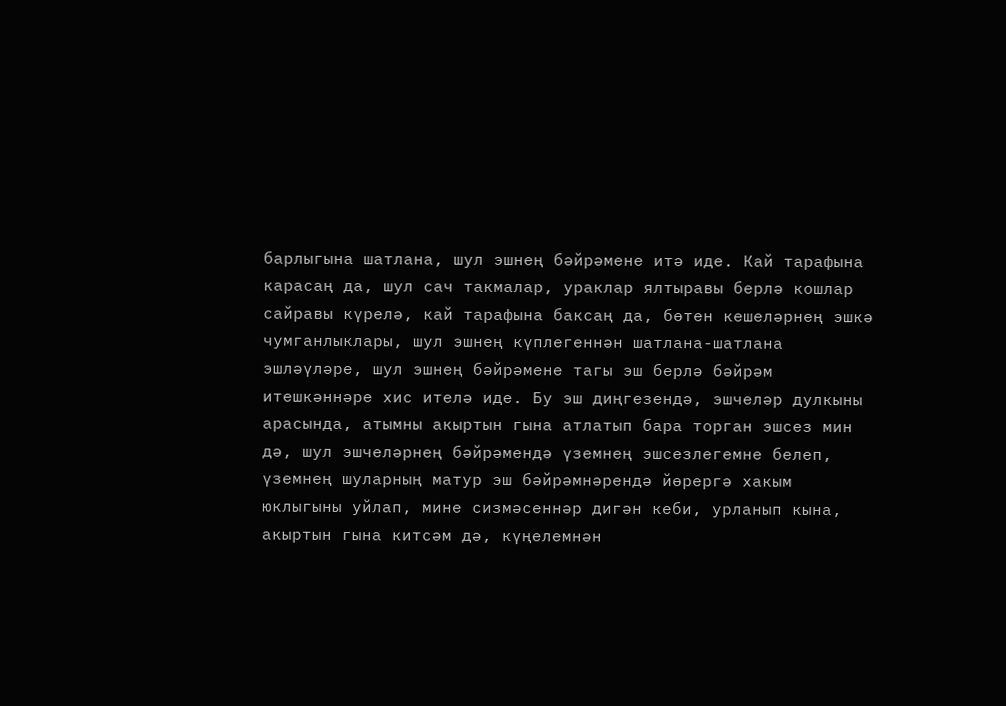барлыгына шатлана, шул эшнең бәйрәмене итә иде. Кай тарафына карасаң да, шул сач такмалар, ураклар ялтыравы берлә кошлар сайравы күрелә, кай тарафына баксаң да, бөтен кешеләрнең эшкә чумганлыклары, шул эшнең күплегеннән шатлана-шатлана эшләүләре, шул эшнең бәйрәмене тагы эш берлә бәйрәм итешкәннәре хис ителә иде. Бу эш диңгезендә, эшчеләр дулкыны арасында, атымны акыртын гына атлатып бара торган эшсез мин дә, шул эшчеләрнең бәйрәмендә үземнең эшсезлегемне белеп, үземнең шуларның матур эш бәйрәмнәрендә йөрергә хакым юклыгыны уйлап, мине сизмәсеннәр дигән кеби, урланып кына, акыртын гына китсәм дә, күңелемнән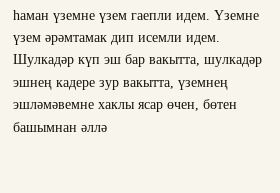һаман үземне үзем гаепли идем. Үземне үзем әрәмтамак дип исемли идем. Шулкадәр күп эш бар вакытта, шулкадәр эшнең кадере зур вакытта, үземнең эшләмәвемне хаклы ясар өчен, бөтен башымнан әллә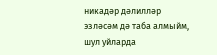никадәр дәлилләр эзләсәм дә таба алмыйм, шул уйларда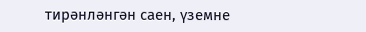тирәнләнгән саен, үземне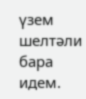үзем шелтәли бара идем.